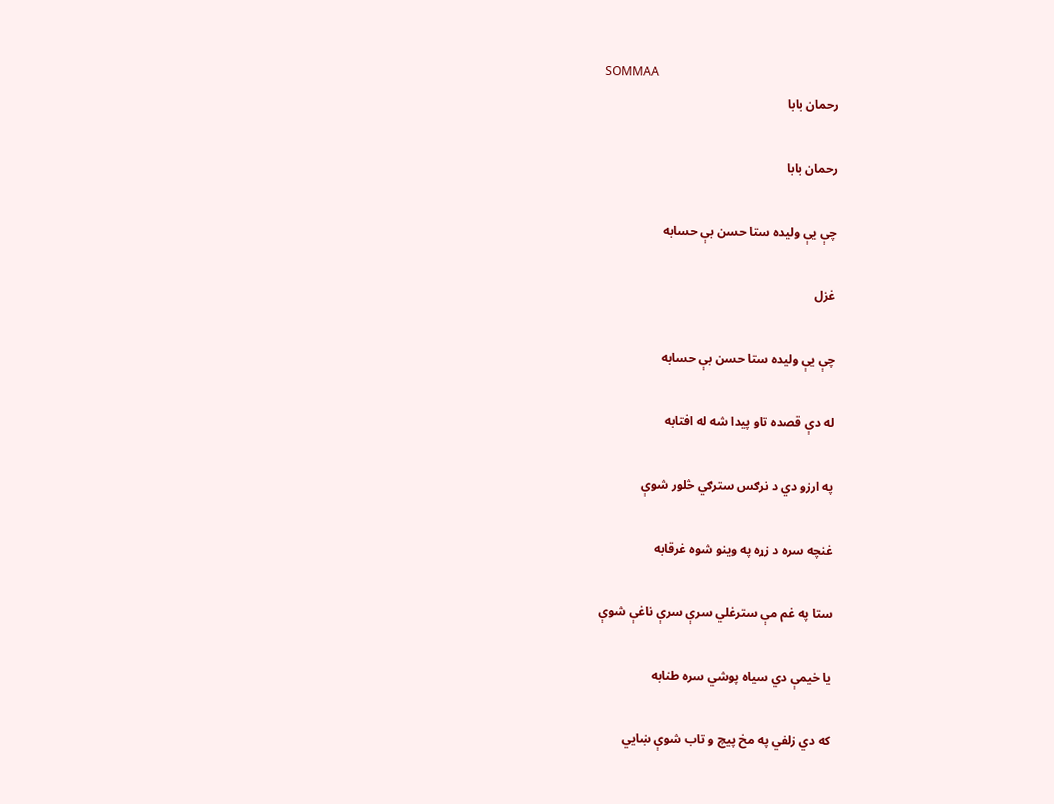SOMMAA
رحمان بابا

رحمان بابا

چې يې وليده ستا حسن بې حسابه

غزل

چې يې وليده ستا حسن بې حسابه

له دې قصده تاو پيدا شه له افتابه

په ارزو دي د نرګس سترګي څلور شوې

غنچه سره د زړه په وينو شوه غرقابه

ستا په غم مې سترغلي سرې سرې ناغې شوې

يا خيمې دي سياه پوشي سره طنابه

که دي زلفي په مخ پيچ و تاب شوې ښايي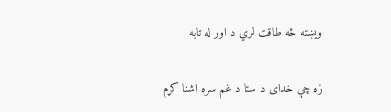ويښته څه طاقت لري د اور له تابه

زه چې خدای د ستا د غم سره اشنا کړم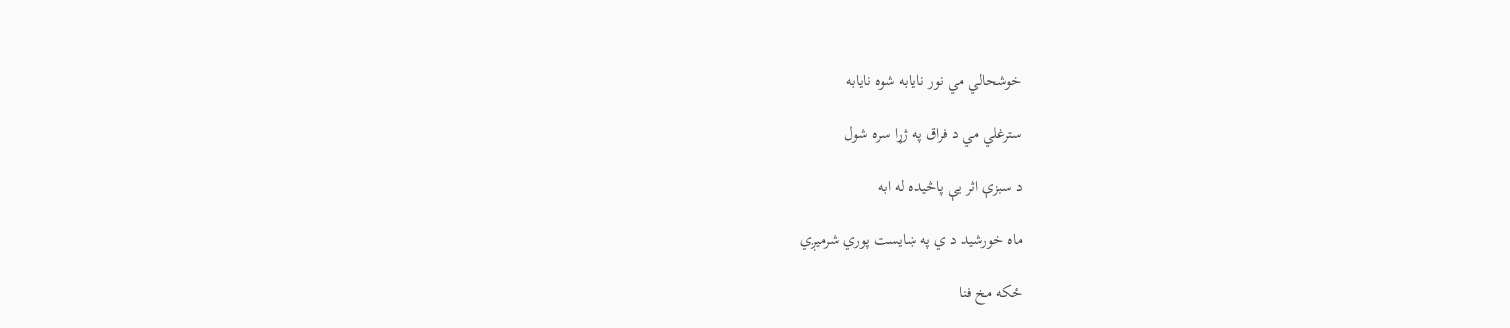خوشحالي مي نور نايابه شوه نايابه

سترغلي مي د فراق په ژړا سره شول

د سبزې اثر يې پاڅيده له ابه

ماه خورشيد د ي په ښايست پوري شرميږي

ځکه مخ فنا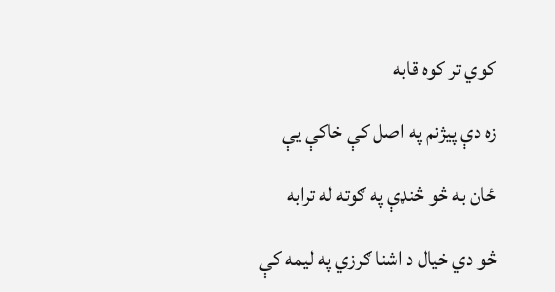کوي تر کوه قابه

زه دې پيژنم په اصل کې خاکې يې

ځان به څو څنډې په ګوته له ترابه

څو دي خيال د اشنا ګرزي په ليمه کې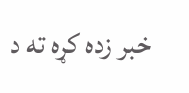خبر زده کړه ته د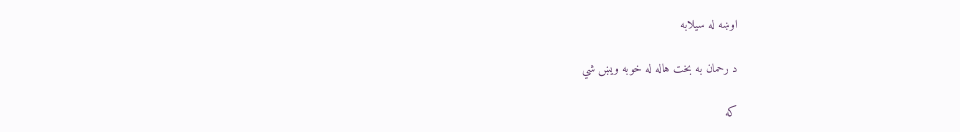اوښه له سيلابه

د رحمان به بخت هاله له خوبه ويښ شي

که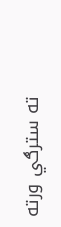ته سترګي ورته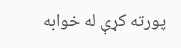پورته کړې له خوابه